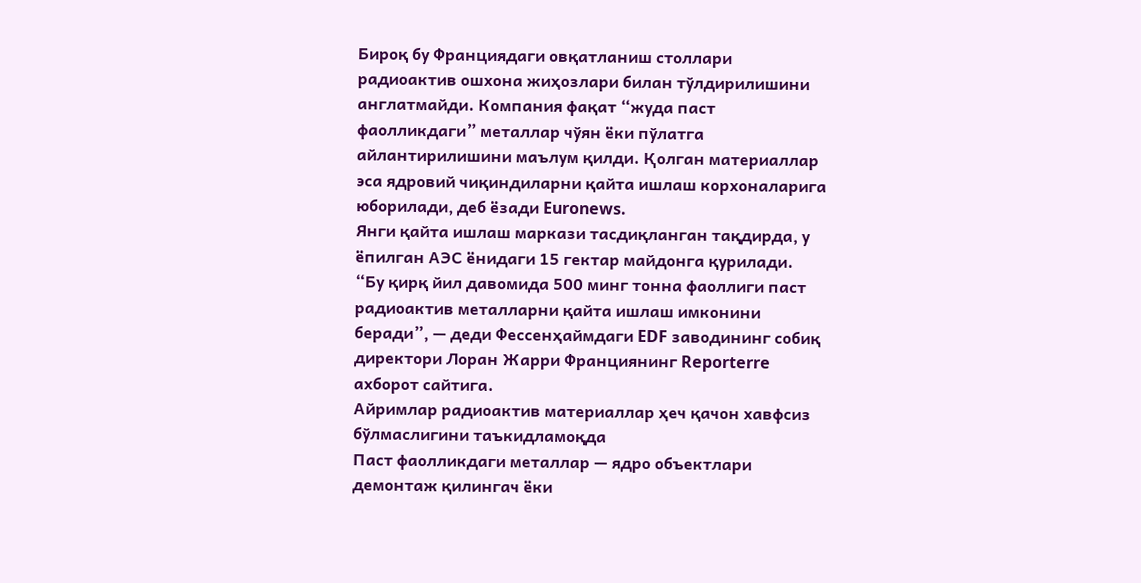Бироқ бу Франциядаги овқатланиш столлари радиоактив ошхона жиҳозлари билан тўлдирилишини англатмайди. Компания фақат “жуда паст фаолликдаги” металлар чўян ёки пўлатга айлантирилишини маълум қилди. Қолган материаллар эса ядровий чиқиндиларни қайта ишлаш корхоналарига юборилади, деб ёзади Euronews.
Янги қайта ишлаш маркази тасдиқланган тақдирда, у ёпилган АЭС ёнидаги 15 гектар майдонга қурилади.
“Бу қирқ йил давомида 500 минг тонна фаоллиги паст радиоактив металларни қайта ишлаш имконини беради”, — деди Фессенҳаймдаги EDF заводининг собиқ директори Лоран Жарри Франциянинг Reporterre ахборот сайтига.
Айримлар радиоактив материаллар ҳеч қачон хавфсиз бўлмаслигини таъкидламоқда
Паст фаолликдаги металлар — ядро объектлари демонтаж қилингач ёки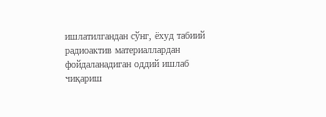ишлатилгандан сўнг, ёхуд табиий радиоактив материаллардан фойдаланадиган оддий ишлаб чиқариш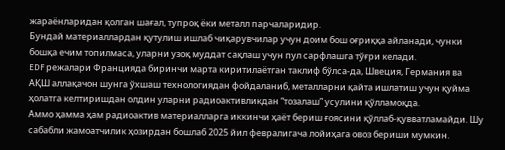жараёнларидан қолган шағал, тупроқ ёки металл парчаларидир.
Бундай материаллардан қутулиш ишлаб чиқарувчилар учун доим бош оғриққа айланади, чунки бошқа ечим топилмаса, уларни узоқ муддат сақлаш учун пул сарфлашга тўғри келади.
EDF режалари Францияда биринчи марта киритилаётган таклиф бўлса-да, Швеция, Германия ва АҚШ аллақачон шунга ўхшаш технологиядан фойдаланиб, металларни қайта ишлатиш учун қуйма ҳолатга келтиришдан олдин уларни радиоактивликдан “тозалаш” усулини қўлламоқда.
Аммо ҳамма ҳам радиоактив материалларга иккинчи ҳаёт бериш ғоясини қўллаб-қувватламайди. Шу сабабли жамоатчилик ҳозирдан бошлаб 2025 йил февралигача лойиҳага овоз бериши мумкин.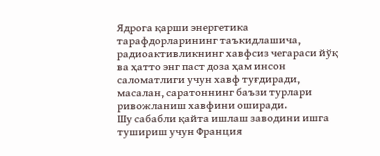Ядрога қарши энергетика тарафдорларининг таъкидлашича, радиоактивликнинг хавфсиз чегараси йўқ ва ҳатто энг паст доза ҳам инсон саломатлиги учун хавф туғдиради, масалан, саратоннинг баъзи турлари ривожланиш хавфини оширади.
Шу сабабли қайта ишлаш заводини ишга тушириш учун Франция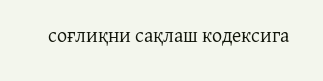соғлиқни сақлаш кодексига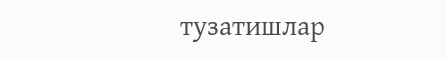тузатишлар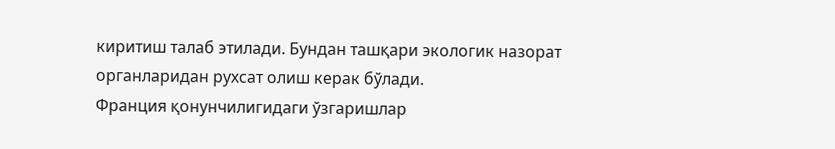киритиш талаб этилади. Бундан ташқари экологик назорат органларидан рухсат олиш керак бўлади.
Франция қонунчилигидаги ўзгаришлар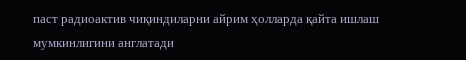паст радиоактив чиқиндиларни айрим ҳолларда қайта ишлаш мумкинлигини англатади